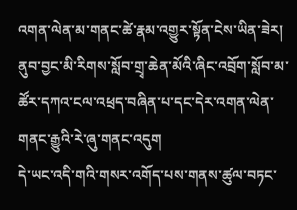འགན་ལེན་མ་གནང་ཚེ་རྣམ་འགྱུར་སྟོན་ངེས་ཡིན་ཟེར།
ནུབ་བྱང་མི་རིགས་སློབ་གྲྭ་ཆེན་མོའི་ཞིང་འབྲོག་སློབ་མ་ཚོར་དཀའ་ངལ་འཕྲད་བཞིན་པ་དང་དེར་འགན་ལེན་གནང་རྒྱུའི་རེ་ཞུ་གནང་འདུག
དེ་ཡང་འདི་གའི་གསར་འགོད་པས་གནས་ཚུལ་བཏང་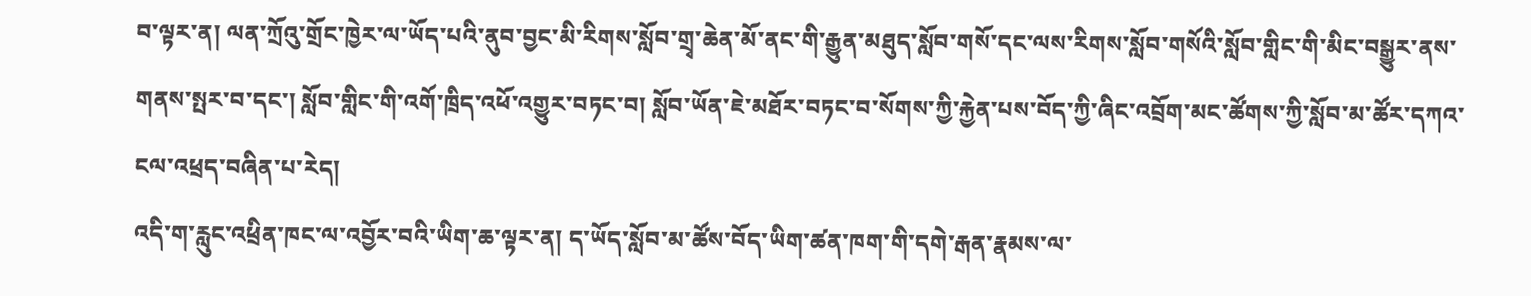བ་ལྟར་ན། ལན་ཀྲོའུ་གྲོང་ཁྱེར་ལ་ཡོད་པའི་ནུབ་བྱང་མི་རིགས་སློབ་གྲྭ་ཆེན་མོ་ནང་གི་རྒྱུན་མཐུད་སློབ་གསོ་དང་ལས་རིགས་སློབ་གསོའི་སློབ་གླིང་གི་མིང་བསྒྱུར་ནས་གནས་སྤར་བ་དང་། སློབ་གླིང་གི་འགོ་ཁྲིད་འཕོ་འགྱུར་བཏང་བ། སློབ་ཡོན་ཇེ་མཐོར་བཏང་བ་སོགས་ཀྱི་རྐྱེན་པས་བོད་ཀྱི་ཞིང་འབྲོག་མང་ཚོགས་ཀྱི་སློབ་མ་ཚོར་དཀའ་ངལ་འཕྲད་བཞིན་པ་རེད།
འདི་ག་རླུང་འཕྲིན་ཁང་ལ་འབྱོར་བའི་ཡིག་ཆ་ལྟར་ན། ད་ཡོད་སློབ་མ་ཚོས་བོད་ཡིག་ཚན་ཁག་གི་དགེ་རྒན་རྣམས་ལ་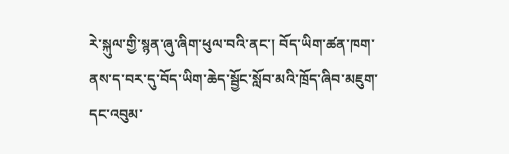རེ་སྐུལ་གྱི་སྙན་ཞུ་ཞིག་ཕུལ་བའི་ནང་། བོད་ཡིག་ཚན་ཁག་ནས་ད་བར་དུ་བོད་ཡིག་ཆེད་སྦྱོང་སློབ་མའི་ཁྲོད་ཞིབ་མཇུག་དང་འབུམ་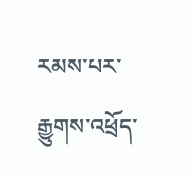རམས་པར་རྒྱུགས་འཕྲོད་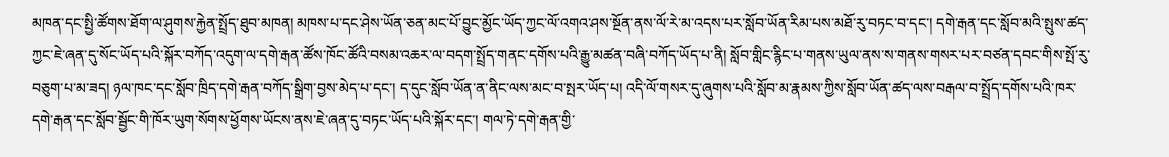མཁན་དང་སྤྱི་ཚོགས་ཐོག་ལ་ཤུགས་རྐྱེན་སྤྲོད་ཐུབ་མཁན། མཁས་པ་དང་ཤེས་ཡོན་ཅན་མང་པོ་བྱུང་མྱོང་ཡོད་ཀྱང་ལོ་འགའ་ཤས་སྔོན་ནས་ལོ་རེ་མ་འདས་པར་སློབ་ཡོན་རིམ་པས་མཐོ་རུ་བཏང་བ་དང་། དགེ་རྒན་དང་སློབ་མའི་སྤུས་ཚད་ཀྱང་ཇེ་ཞན་དུ་སོང་ཡོད་པའི་སྐོར་བཀོད་འདུག་ལ་དགེ་རྒན་ཚོས་ཁོང་ཚོའི་བསམ་འཆར་ལ་བདག་སྤྲོད་གནང་དགོས་པའི་རྒྱུ་མཚན་བཞི་བཀོད་ཡོད་པ་ནི། སློབ་གླིང་རྙིང་པ་གནས་ཡུལ་ནས་ས་གནས་གསར་པར་བཙན་དབང་གིས་སྤོ་རུ་བཅུག་པ་མ་ཟད། ཉལ་ཁང་དང་སློབ་ཁྲིད་དགེ་རྒན་བཀོད་སྒྲིག་བྱས་མེད་པ་དང་། ད་དུང་སློབ་ཡོན་ན་ནིང་ལས་མང་བ་སྤར་ཡོད་པ། འདི་ལོ་གསར་དུ་ཞུགས་པའི་སློབ་མ་རྣམས་ཀྱིས་སློབ་ཡོན་ཚད་ལས་བརྒལ་བ་སྤྲོད་དགོས་པའི་ཁར་དགེ་རྒན་དང་སློབ་སྦྱོང་གི་ཁོར་ཡུག་སོགས་ཕྱོགས་ཡོངས་ནས་ཇེ་ཞན་དུ་བཏང་ཡོད་པའི་སྐོར་དང་། གལ་ཏེ་དགེ་རྒན་གྱི་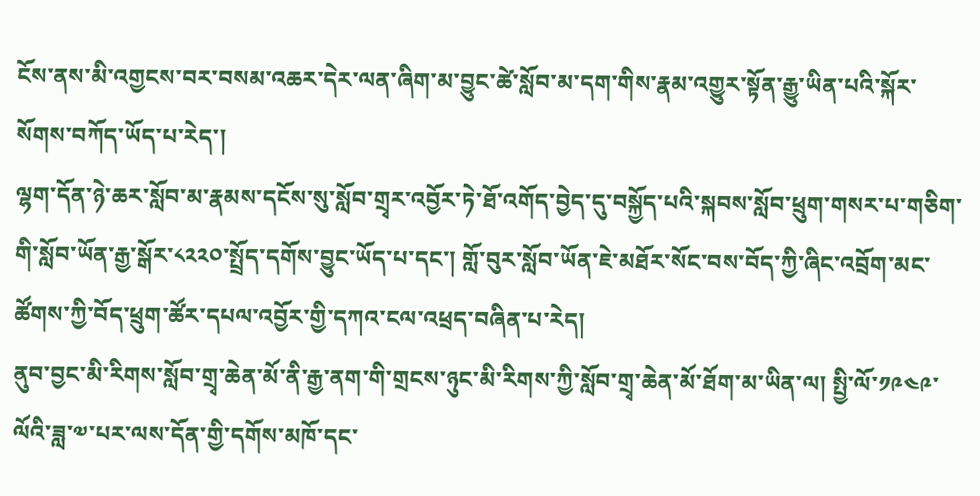ངོས་ནས་མི་འགྱངས་བར་བསམ་འཆར་དེར་ལན་ཞིག་མ་བྱུང་ཚེ་སློབ་མ་དག་གིས་རྣམ་འགྱུར་སྟོན་རྒྱུ་ཡིན་པའི་སྐོར་སོགས་བཀོད་ཡོད་པ་རེད་།
ལྷག་དོན་ཉེ་ཆར་སློབ་མ་རྣམས་དངོས་སུ་སློབ་གྲྭར་འབྱོར་ཏེ་ཐོ་འགོད་བྱེད་དུ་བསྐྱོད་པའི་སྐབས་སློབ་ཕྲུག་གསར་པ་གཅིག་གི་སློབ་ཡོན་རྒྱ་སྒོར་༨༢༢༠་སྤྲོད་དགོས་བྱུང་ཡོད་པ་དང་། གློ་བུར་སློབ་ཡོན་ཇེ་མཐོར་སོང་བས་བོད་ཀྱི་ཞིང་འབྲོག་མང་ཚོགས་ཀྱི་བོད་ཕྲུག་ཚོར་དཔལ་འབྱོར་གྱི་དཀའ་ངལ་འཕྲད་བཞིན་པ་རེད།
ནུབ་བྱང་མི་རིགས་སློབ་གྲྭ་ཆེན་མོ་ནི་རྒྱ་ནག་གི་གྲངས་ཉུང་མི་རིགས་ཀྱི་སློབ་གྲྭ་ཆེན་མོ་ཐོག་མ་ཡིན་ལ། སྤྱི་ལོ་༡༩༤༩་ལོའི་ཟླ་༧་པར་ལས་དོན་གྱི་དགོས་མཁོ་དང་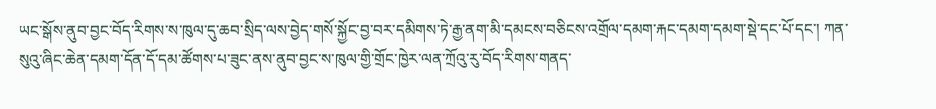ཡང་སྒོས་ནུབ་བྱང་བོད་རིགས་ས་ཁུལ་དུ་ཆབ་སྲིད་ལས་བྱེད་གསོ་སྐྱོང་བྱ་བར་དམིགས་ཏེ་རྒྱ་ནག་མི་དམངས་བཅིངས་འགྲོལ་དམག་རྐང་དམག་དམག་སྡེ་དང་པོ་དང་། ཀན་སུའུ་ཞིང་ཆེན་དམག་དོན་དོ་དམ་ཚོགས་པ་ཟུང་ནས་ནུབ་བྱང་ས་ཁུལ་གྱི་གྲོང་ཁྱེར་ལན་ཀྲོའུ་རུ་བོད་རིགས་གནད་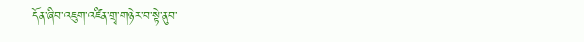དོན་ཞིབ་འཇུག་འཛིན་གྲྭ་གཉེར་བ་སྟེ་ནུབ་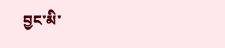བྱང་མི་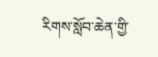རིགས་སློབ་ཆེན་གྱི་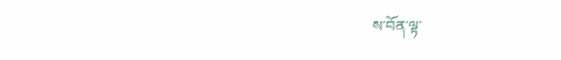ས་བོན་ལྟ་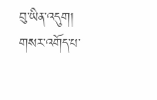བུ་ཡིན་འདུག།
གསར་འགོད་པ་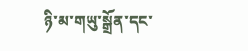ཉི་མ་གཡུ་སྒྲོན་དང་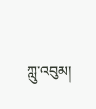ཀླུ་འབུམ།